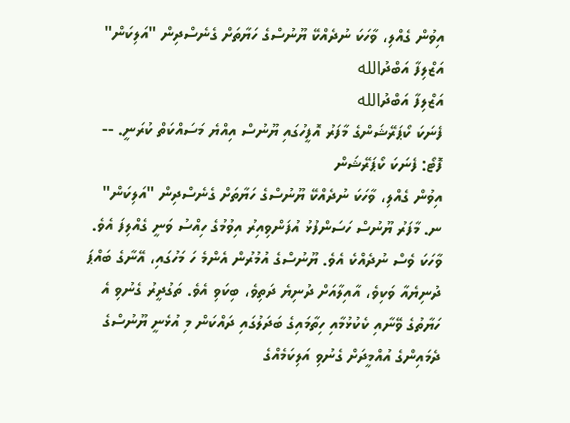އިވުން ގެއްލި، ވާހަކަ ނުދެއްކޭ ޔޫނުސްގެ ހަޔާތަށް ގެނެސްދިން "އަލިކަން"
އަޒްލިފާ އަބްދުالله
އަޒްލިފާ އަބްދުالله
ފެނަކަ ކޯޕަރޭޝަންގެ މާފަރު އޮފީހުގައި ޔޫނުސް އިއްޔެ މަސައްކަތް ކުރަނީ. -- ފޮޓޯ: ފެނަކަ ކޯޕަރޭޝަން
އިވުން ގެއްލި، ވާހަކަ ނުދެއްކޭ ޔޫނުސްގެ ހަޔާތަށް ގެނެސްދިން "އަލިކަން"
ނ. މާފަރު ޔޫނުސް ހަސަންފުޅު އުފަންވިއިރު އިވުމުގެ ހިއްސު ވަނީ ގެއްލިފަ އެވެ. ވާހަކަ ވެސް ނުދެއްކެ އެވެ. ޔޫނުސްގެ އުމުރުން އެންމެ ހަ މަހުގައި، އޭނާގެ ބައްޕަ ދުނިޔެއާ ވަކިވެ، އާއިލާއަށް ދުނިޔެ ދަތިވެ، ބިކަވި އެވެ. ތަގުދީރު ގެނުވި އެ ހަޔާތުގެ ވޭނާއި ކެކުޅުމާއި ހިތާމައިގެ ބަދަލުގައި ދައްކަން މި އުޅެނީ ޔޫނުސްގެ ދެމައިންގެ އުއްމީދަށް ގެނުވި އަލިކަމެއްގެ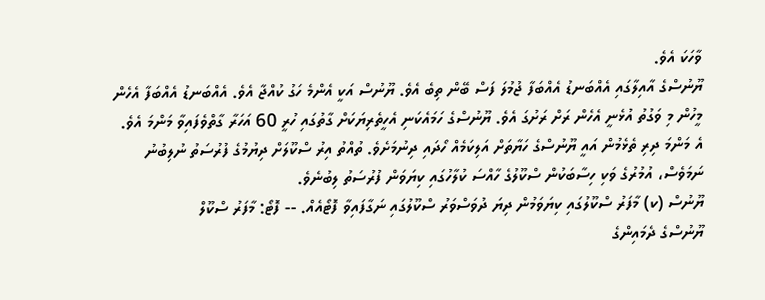ވާހަކަ އެވެ.
ޔޫނުސްގެ އާއިލާގައި އެއްބަނޑު އެއްބަފާ ޖުމުލަ ފަސް ބޭން ތިބެ އެވެ. ޔޫނުސް އަކީ އެންމެ ހަގު ކުއްޖާ އެވެ. އެއްބަނޑު އެއްބަފާ އެހެން މީހުން މި ވަގުތު އުޅެނީ އެހެން ރަށް ރަށުގަ އެވެ. ޔޫނުސްގެ ހަމައެކަނި އެހީތެރިޔަކަށް ގާތުގައި ހުރީ 60 އަހަރާ ގާތްވެފައިވާ މަންމަ އެވެ. އެ މަންމަ ދިރި ތެޅެމުން އައީ ޔޫނުސްގެ ހަޔާތަށް އަލިކަމެއް ހޯދައި ދިނުމަށެވެ. ތުއްތު އިރު ސްކޫލަށް ދިޔުމުގެ ފުރުސަތު ނުލިބުނު ނަމަވެސް، އުމުރުގެ ވަކި ހިސާބަކުން ސްކޫލުގެ ހާއްސަ ކުލާހުގައި ކިޔަވަން ފުރުސަތު ލިބުނެވެ.
ޔޫނުސް (ކ) މާފަރު ސްކޫލުގައި ކިޔަވަމުން ދިޔަ ދުވަސްވަރު ސްކޫލުގައި ނަގާފައިވާ ފޮޓޯއެއް. -- ފޮޓޯ: މާފަރު ސްކޫލް
ޔޫނުސްގެ ދެމައިންގެ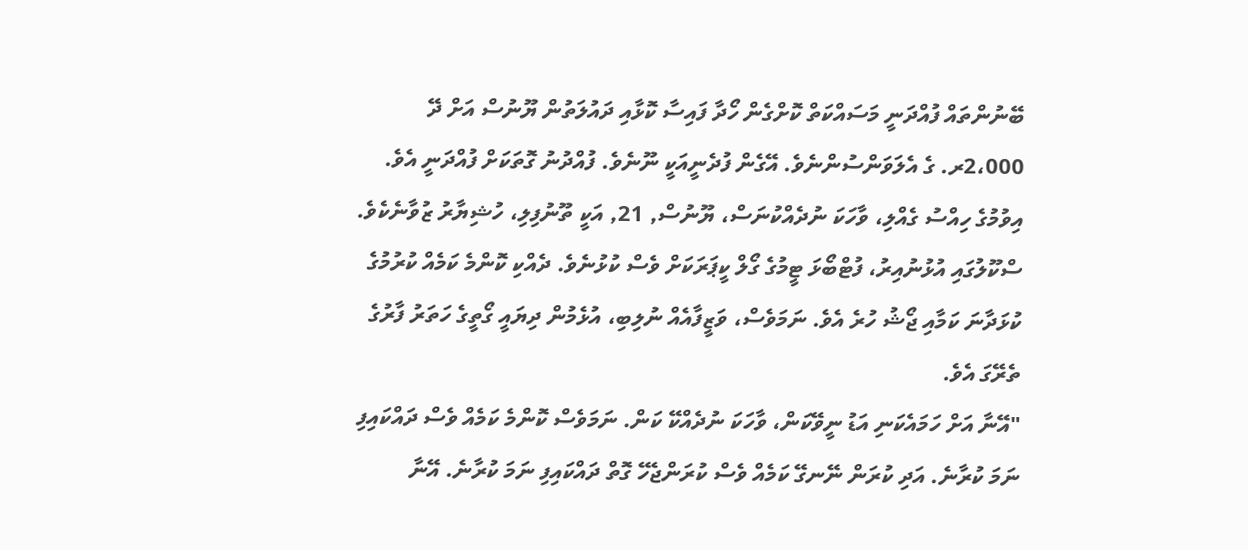ބޭނުންތައް ފުއްދަނީ މަސައްކަތް ކޮށްގެން ހޯދާ ފައިސާ ކޮޅާއި ދައުލަތުން ޔޫނުސް އަށް ދޭ 2،000ރ. ގެ އެލަވަންސުންނެވެ. އޭގެން ފުދެނީއަކީ ނޫނެވެ. ފުއްދުނު ގޮތަކަށް ފުއްދަނީ އެވެ.
އިވުމުގެ ހިއްސު ގެއްލި، ވާހަކަ ނުދެއްކުނަސް، ޔޫނުސް, 21, އަކީ ތޫނުފިލި، ހުޝިޔާރު ޒުވާނެކެވެ. ސްކޫލުގައި އުޅުނުއިރު، ފުޓްބޯޅަ ޓީމުގެ ގޯލް ކީޕަރަކަށް ވެސް ކުޅުނެވެ. ދެއްކި ކޮންމެ ކަމެއް ކުރުމުގެ ކުޅަދާނަ ކަމާއި ޖޯޝު ހުރެ އެވެ. ނަމަވެސް، ވަޒީފާއެއް ނުލިބި، އުޅެމުން ދިޔައީ ގޯތީގެ ހަތަރު ފާރުގެ ތެރޭގަ އެވެ.
"އޭނާ އަށް ހަމައެކަނި އަޑު ނީވޭކަން، ވާހަކަ ނުދެއްކޭ ކަން. ނަމަވެސް ކޮންމެ ކަމެއް ވެސް ދައްކައިފި ނަމަ ކުރާނެ. އަދި ކުރަން ނޭނގޭ ކަމެއް ވެސް ކުރަންޖެހޭ ގޮތް ދައްކައިފި ނަމަ ކުރާނެ. އޭނާ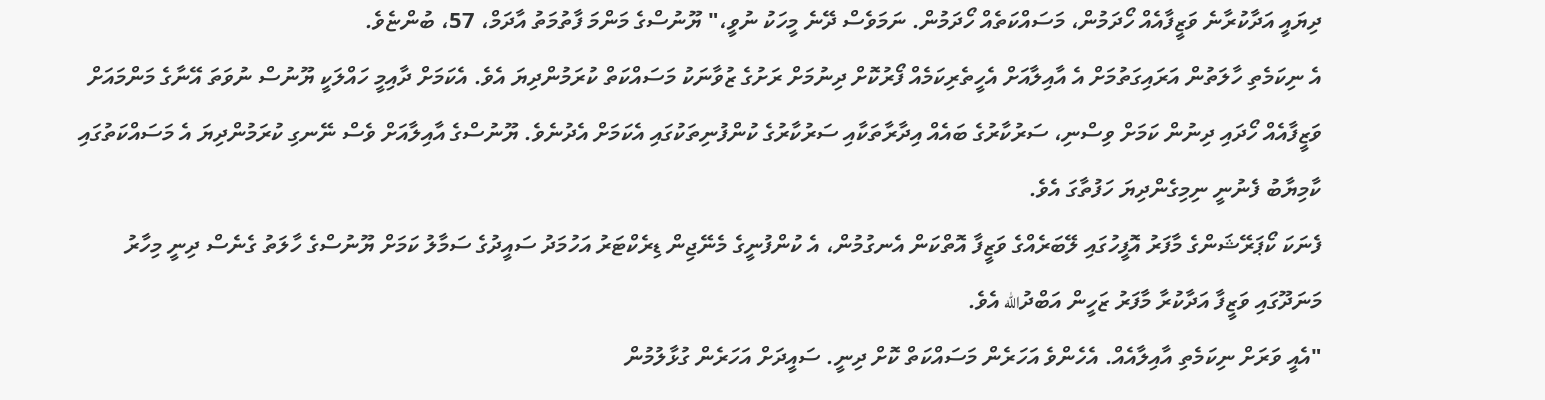ދިޔައީ އަދާކުރާނެ ވަޒީފާއެއް ހޯދަމުން، މަސައްކަތެއް ހޯދަމުން. ނަމަވެސް ދޭނެ މީހަކު ނުވީ،" ޔޫނުސްގެ މަންމަ ފާތުމަތު އާދަމް، 57، ބުންޏެވެ.
އެ ނިކަމެތި ހާލަތުން އަރައިގަތުމަށް އެ އާއިލާއަށް އެހީތެރިކަމެއް ފޯރުކޮށް ދިނުމަށް ރަށުގެ ޒުވާނަކު މަސައްކަތް ކުރަމުންދިޔަ އެވެ. އެކަމަށް ދާއިމީ ހައްލަކީ ޔޫނުސް ނުވަތަ އޭނާގެ މަންމައަށް ވަޒީފާއެއް ހޯދައި ދިނުން ކަމަށް ވިސްނި، ސަރުކާރުގެ ބައެއް އިދާރާތަކާއި ސަރުކާރުގެ ކުންފުނިތަކުގައި އެކަމަށް އެދުނެވެ. ޔޫނުސްގެ އާއިލާއަށް ވެސް ނޭނގި ކުރަމުންދިޔަ އެ މަސައްކަތުގައި ކާމިޔާބު ފެނުނީ ނިމިގެންދިޔަ ހަފުތާގަ އެވެ.
ފެނަކަ ކޯޕަރޭޝަންގެ މާފަރު އޮފީހުގައި ލޭބަރެއްގެ ވަޒީފާ އޮތްކަން އެނގުމުން، އެ ކުންފުނީގެ މެނޭޖިން ޑިރެކްޓަރު އަހުމަދު ސައީދުގެ ސަމާލު ކަމަށް ޔޫނުސްގެ ހާލަތު ގެނެސް ދިނީ މިހާރު މަނަދޫގައި ވަޒީފާ އަދާކުރާ މާފަރު ޒަހީން އަބްދުالله އެވެ.
"އެއީ ވަރަށް ނިކަމެތި އާއިލާއެއް. އެހެންވެ އަހަރެން މަސައްކަތް ކޮށް ދިނީ. ސައީދަށް އަހަރެން ގުޅާލުމުން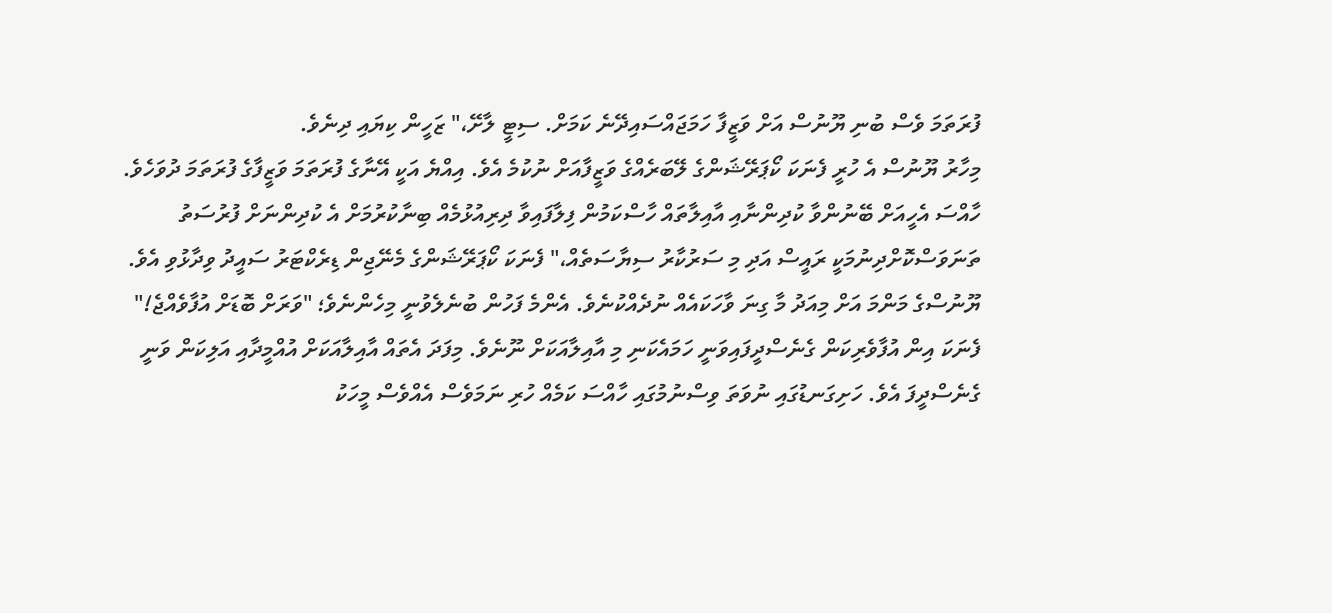ފުރަތަމަ ވެސް ބުނި ޔޫނުސް އަށް ވަޒީފާ ހަމަޖައްސައިދޭނެ ކަމަށް. ސިޓީ ލާށޭ،" ޒަހީން ކިޔައި ދިނެވެ.
މިހާރު ޔޫނުސް އެ ހުރީ ފެނަކަ ކޯޕަރޭޝަންގެ ލޭބަރެއްގެ ވަޒީފާއަށް ނުކުމެ އެވެ. އިއްޔެ އަކީ އޭނާގެ ފުރަތަމަ ވަޒީފާގެ ފުރަތަމަ ދުވަހެވެ.
ހާއްސަ އެހީއަށް ބޭނުންވާ ކުދިންނާއި އާއިލާތައް ހާސްކަމުން ފިލާފައިވާ ދިރިއުޅުމެއް ބިނާކުރުމަށް އެ ކުދިންނަށް ފުރުސަތު ތަނަވަސްކޮށްދިނުމަކީ ރައީސް އަދި މި ސަރުކާރު ސިޔާސަތެއް،" ފެނަކަ ކޯޕަރޭޝަންގެ މެނޭޖިން ޑިރެކްޓަރު ސައީދު ވިދާޅުވި އެވެ.
ޔޫނުސްގެ މަންމަ އަށް މިއަދު މާ ގިނަ ވާހަކައެއް ނުދެއްކުނެވެ. އެންމެ ފަހުން ބުނެލެވުނީ މިހެންނެވެ؛ "ވަރަށް ބޮޑަށް އުފާވެއްޖެ!"
ފެނަކަ އިން އުފާވެރިކަން ގެނެސްދީފައިވަނީ ހަމައެކަނި މި އާއިލާއަކަށް ނޫނެވެ. މިފަދަ އެތައް އާއިލާއަކަށް އުއްމީދާއި އަލިކަން ވަނީ ގެނެސްދީފަ އެވެ. ހަށިގަނޑުގައި ނުވަތަ ވިސްނުމުގައި ހާއްސަ ކަމެއް ހުރި ނަމަވެސް އެއްވެސް މީހަކު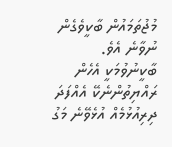މުޖުތަމައުން ބާކީވެގެން ނުވާނެ އެވެ. ބާކީނުވުމަކީ އެހެން ރައްޔިތުންނެކޭ އެއްފަދަ ދިރިއުޅުމެއް އުޅެވޭނެ މަގު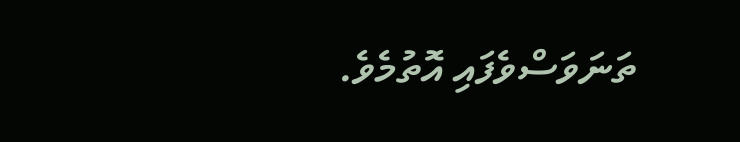ތަނަވަސްވެފައި އޮތުމެވެ.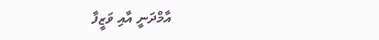އާމްދަނީ އާއި ވަޒީފާ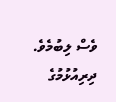ވެސް ލިބުމެވެ. ދިރިއުޅުމުގެ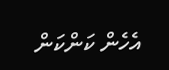އެހެން ކަންކަން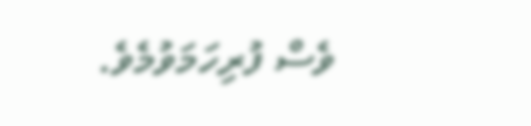ވެސް ފުރިހަމަވުމެވެ.